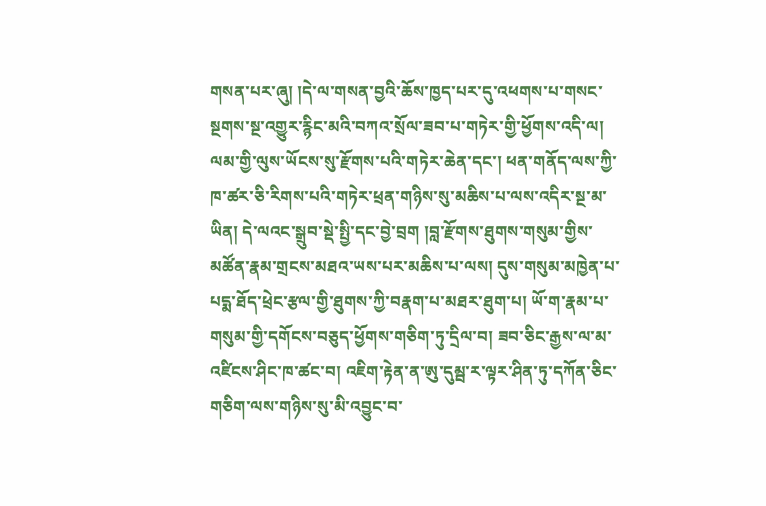གསན་པར་ཞུ། །དེ་ལ་གསན་བྱའི་ཆོས་ཁྱད་པར་དུ་འཕགས་པ་གསང་སྔགས་སྔ་འགྱུར་རྙིང་མའི་བཀའ་སྲོལ་ཟབ་པ་གཏེར་གྱི་ཕྱོགས་འདི་ལ། ལམ་གྱི་ལུས་ཡོངས་སུ་རྫོགས་པའི་གཏེར་ཆེན་དང་། ཕན་གནོད་ལས་ཀྱི་ཁ་ཚར་ཅི་རིགས་པའི་གཏེར་ཕྲན་གཉིས་སུ་མཆིས་པ་ལས་འདིར་སྔ་མ་ཡིན། དེ་ལའང་སྒྲུབ་སྡེ་སྤྱི་དང་བྱེ་བྲག །བླ་རྫོགས་ཐུགས་གསུམ་གྱིས་མཚོན་རྣམ་གྲངས་མཐའ་ཡས་པར་མཆིས་པ་ལས། དུས་གསུམ་མཁྱེན་པ་པདྨ་ཐོད་ཕྲེང་རྩལ་གྱི་ཐུགས་ཀྱི་བརྣག་པ་མཐར་ཐུག་པ། ཡོ་ག་རྣམ་པ་གསུམ་གྱི་དགོངས་བཅུད་ཕྱོགས་གཅིག་ཏུ་དྲིལ་བ། ཟབ་ཅིང་རྒྱས་ལ་མ་འཛིངས་ཤིང་ཁ་ཚང་བ། འཇིག་རྟེན་ན་ཨུ་དུམྦ་ར་ལྟར་ཤིན་ཏུ་དཀོན་ཅིང་གཅིག་ལས་གཉིས་སུ་མི་འབྱུང་བ་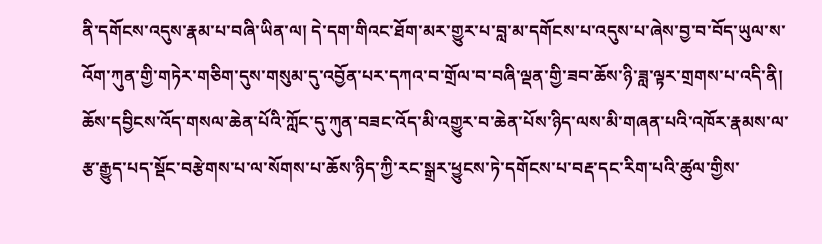ནི་དགོངས་འདུས་རྣམ་པ་བཞི་ཡིན་ལ། དེ་དག་གིའང་ཐོག་མར་གྱུར་པ་བླ་མ་དགོངས་པ་འདུས་པ་ཞེས་བྱ་བ་བོད་ཡུལ་ས་འོག་ཀུན་གྱི་གཏེར་གཅིག་དུས་གསུམ་དུ་འབྱོན་པར་དཀའ་བ་གྲོལ་བ་བཞི་ལྡན་གྱི་ཟབ་ཆོས་ཉི་ཟླ་ལྟར་གྲགས་པ་འདི་ནི། ཆོས་དབྱིངས་འོད་གསལ་ཆེན་པོའི་ཀློང་དུ་ཀུན་བཟང་འོད་མི་འགྱུར་བ་ཆེན་པོས་ཉིད་ལས་མི་གཞན་པའི་འཁོར་རྣམས་ལ་རྩ་རྒྱུད་པད་སྡོང་བརྩེགས་པ་ལ་སོགས་པ་ཆོས་ཉིད་ཀྱི་རང་སྒྲར་ཕྱུངས་ཏེ་དགོངས་པ་བརྡ་དང་རིག་པའི་ཚུལ་གྱིས་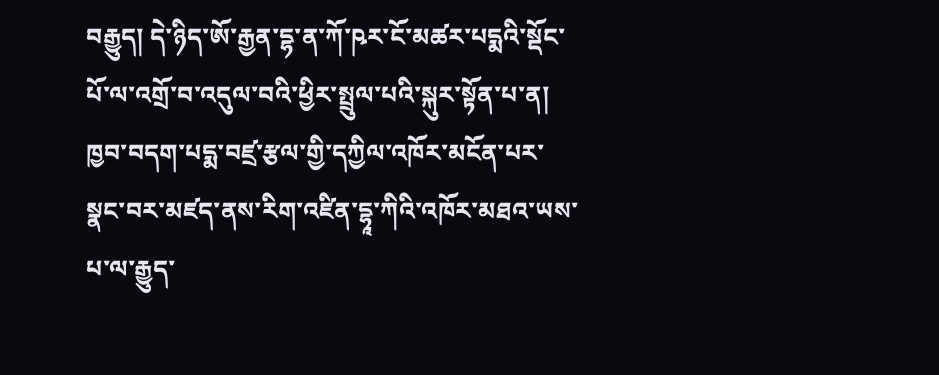བརྒྱུད། དེ་ཉིད་ཨོ་རྒྱན་དྷ་ན་ཀོ་ཥར་ངོ་མཚར་པདྨའི་སྡོང་པོ་ལ་འགྲོ་བ་འདུལ་བའི་ཕྱིར་སྤྲུལ་པའི་སྐུར་སྟོན་པ་ན། ཁྱབ་བདག་པདྨ་བཛྲ་རྩལ་གྱི་དཀྱིལ་འཁོར་མངོན་པར་སྣང་བར་མཛད་ནས་རིག་འཛིན་དྷཱ་ཀིའི་འཁོར་མཐའ་ཡས་པ་ལ་རྒྱུད་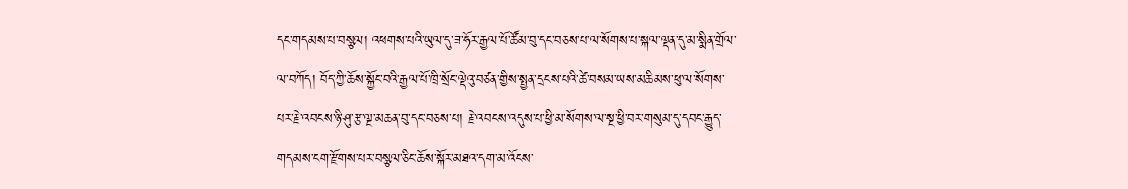དང་གདམས་པ་བསྩལ། འཕགས་པའི་ཡུལ་དུ་ཟ་ཧོར་རྒྱལ་པོ་ཚོམ་བུ་དང་བཅས་པ་ལ་སོགས་པ་སྐལ་ལྡན་དུ་མ་སྨིན་གྲོལ་ལ་བཀོད། བོད་ཀྱི་ཆོས་སྐྱོང་བའི་རྒྱལ་པོ་ཁྲི་སྲོང་ལྡེའུ་བཙན་གྱིས་སྤྱན་དྲངས་པའི་ཚེ་བསམ་ཡས་མཆིམས་ཕུ་ལ་སོགས་པར་རྗེ་འབངས་ཉི་ཤུ་རྩ་ལྔ་མཆན་བུ་དང་བཅས་པ། རྗེ་འབངས་འདུས་པ་ཕྱི་མ་སོགས་ལ་སྔ་ཕྱི་བར་གསུམ་དུ་དབང་རྒྱུད་གདམས་ངག་རྫོགས་པར་བསྩལ་ཅིང་ཆོས་སྐོར་མཐའ་དག་མ་འོངས་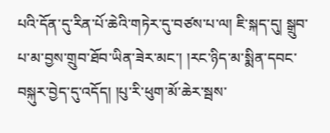པའི་དོན་དུ་རིན་པོ་ཆེའི་གཏེར་དུ་བཙས་པ་ལ། ཇི་སྐད་དུ། སྒྲུབ་པ་མ་བྱས་གྲུབ་ཐོབ་ཡིན་ཟེར་མང་། །རང་ཉིད་མ་སྨིན་དབང་བསྐུར་བྱེད་དུ་འདོད། །པུ་རི་ཕུག་མོ་ཆེར་སྦས་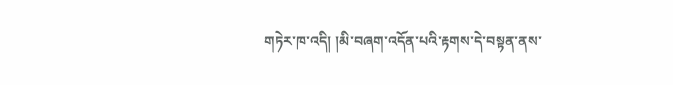གཏེར་ཁ་འདི། །མི་བཞག་འདོན་པའི་རྟགས་དེ་བསྟན་ནས་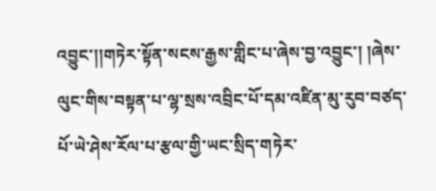འབྱུང་།།གཏེར་སྟོན་སངས་རྒྱས་གླིང་པ་ཞེས་བྱ་འབྱུང་། །ཞེས་ལུང་གིས་བསྟན་པ་ལྷ་སྲས་འབྲིང་པོ་དམ་འཛིན་མུ་རུབ་བཙད་པོ་ཡེ་ཤེས་རོལ་པ་རྩལ་གྱི་ཡང་སྲིད་གཏེར་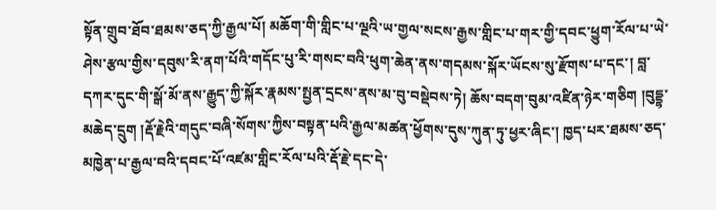སྟོན་གྲུབ་ཐོབ་ཐམས་ཅད་ཀྱི་རྒྱལ་པོ། མཆོག་གི་གླིང་པ་ལྔའི་ཡ་གྱལ་སངས་རྒྱས་གླིང་པ་གར་གྱི་དབང་ཕྱུག་རོལ་པ་ཡེ་ཤེས་རྩལ་གྱིས་དབུས་རི་ནག་པོའི་གདོང་པུ་རི་གསང་བའི་ཕུག་ཆེན་ནས་གདམས་སྐོར་ཡོངས་སུ་རྫོགས་པ་དང་། བླ་དཀར་དུང་གི་སྒོ་མོ་ནས་རྒྱུད་ཀྱི་སྐོར་རྣམས་སྤྱན་དྲངས་ནས་མ་བུ་བསྡེབས་ཏེ། ཆོས་བདག་བུམ་འཛིན་ཉེར་གཅིག །བུདྡྷ་མཆེད་དྲུག །རྡོ་རྗེའི་གདུང་བཞི་སོགས་ཀྱིས་བསྟན་པའི་རྒྱལ་མཚན་ཕྱོགས་དུས་ཀུན་ཏུ་ཕྱར་ཞིང་། ཁྱད་པར་ཐམས་ཅད་མཁྱེན་པ་རྒྱལ་བའི་དབང་པོ་འཛམ་གླིང་རོལ་པའི་རྡོ་རྗེ་དང་དེ་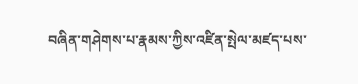བཞིན་གཤེགས་པ་རྣམས་ཀྱིས་འཛིན་སྤེལ་མཛད་པས་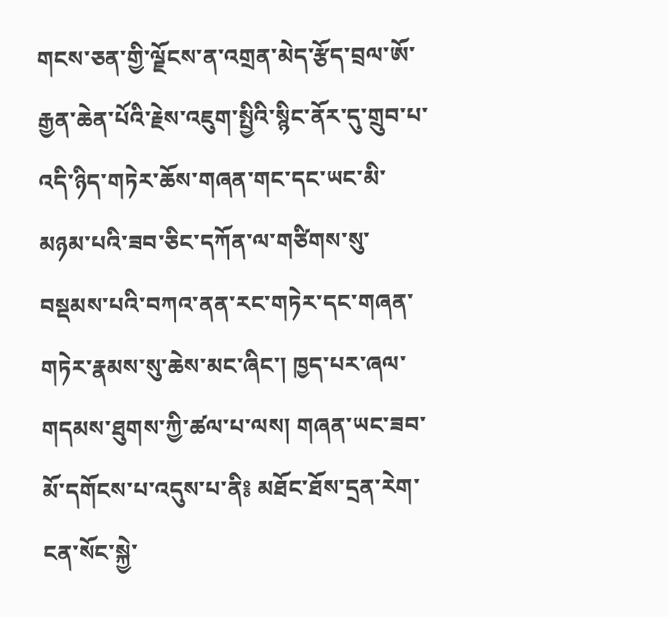གངས་ཅན་གྱི་ལྗོངས་ན་འགྲན་མེད་རྩོད་བྲལ་ཨོ་རྒྱན་ཆེན་པོའི་རྗེས་འཇུག་སྤྱིའི་སྙིང་ནོར་དུ་གྲུབ་པ་འདི་ཉིད་གཏེར་ཆོས་གཞན་གང་དང་ཡང་མི་མཉམ་པའི་ཟབ་ཅིང་དཀོན་ལ་གཙིགས་སུ་བསྡམས་པའི་བཀའ་ནན་རང་གཏེར་དང་གཞན་གཏེར་རྣམས་སུ་ཆེས་མང་ཞིང་། ཁྱད་པར་ཞལ་གདམས་ཐུགས་ཀྱི་ཚལ་པ་ལས། གཞན་ཡང་ཟབ་མོ་དགོངས་པ་འདུས་པ་ནི༔ མཐོང་ཐོས་དྲན་རེག་ངན་སོང་སྐྱེ་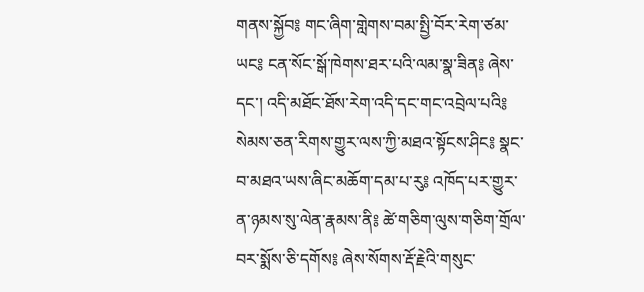གནས་སྐྱོབ༔ གང་ཞིག་གླེགས་བམ་སྤྱི་བོར་རེག་ཙམ་ཡང༔ ངན་སོང་སྒོ་ཁེགས་ཐར་པའི་ལམ་སྣ་ཟིན༔ ཞེས་དང་། འདི་མཐོང་ཐོས་རེག་འདི་དང་གང་འབྲེལ་པའི༔ སེམས་ཅན་རིགས་གྱུར་ལས་ཀྱི་མཐའ་སྟོངས་ཤིང༔ སྣང་བ་མཐའ་ཡས་ཞིང་མཆོག་དམ་པ་རུ༔ འཁོད་པར་གྱུར་ན་ཉམས་སུ་ལེན་རྣམས་ནི༔ ཚེ་གཅིག་ལུས་གཅིག་གྲོལ་བར་སྨོས་ཅི་དགོས༔ ཞེས་སོགས་རྡོ་རྗེའི་གསུང་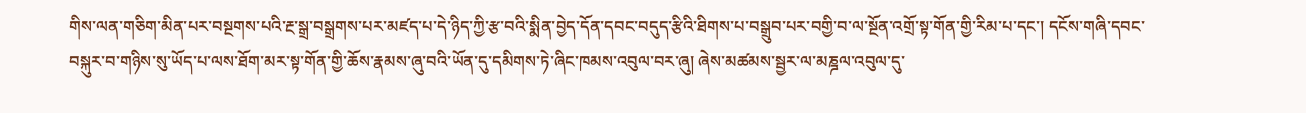གིས་ལན་གཅིག་མིན་པར་བསྔགས་པའི་རྔ་སྒྲ་བསྒྲགས་པར་མཛད་པ་དེ་ཉིད་ཀྱི་རྩ་བའི་སྨིན་བྱེད་དོན་དབང་བདུད་རྩིའི་ཐིགས་པ་བསྒྲུབ་པར་བགྱི་བ་ལ་སྔོན་འགྲོ་སྟ་གོན་གྱི་རིམ་པ་དང་། དངོས་གཞི་དབང་བསྐུར་བ་གཉིས་སུ་ཡོད་པ་ལས་ཐོག་མར་སྟ་གོན་གྱི་ཆོས་རྣམས་ཞུ་བའི་ཡོན་དུ་དམིགས་ཏེ་ཞིང་ཁམས་འབུལ་བར་ཞུ། ཞེས་མཚམས་སྦྱར་ལ་མཎྜལ་འབུལ་དུ་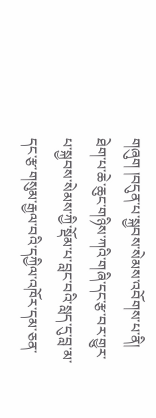གཞུག །བདུན་པ་སྐྱབས་སེམས་འབོགས་པ་ནི། ཐེག་པ་ཆེ་ཆུང་གཉིས་ཀའི་གཞི་དང་རྩ་བར་གྱུར་པ་སྐྱབས་སེམས་ཀྱི་སྡོམ་པ་བླང་བའི་སླད་དུ་བླ་མ་དང་རྩ་གསུམ་རྒྱལ་བའི་དཀྱིལ་འཁོར་དམ་ཅན་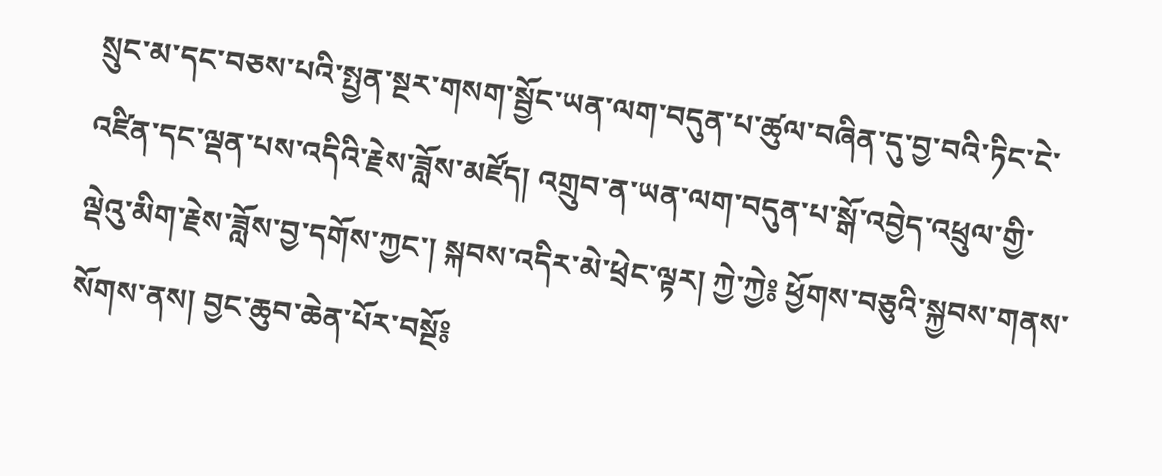སྲུང་མ་དང་བཅས་པའི་སྤྱན་སྔར་གསག་སྦྱོང་ཡན་ལག་བདུན་པ་ཚུལ་བཞིན་དུ་བྱ་བའི་ཏིང་ངེ་འཛིན་དང་ལྡན་པས་འདིའི་རྗེས་ཟློས་མཛོད། འགྲུབ་ན་ཡན་ལག་བདུན་པ་སྒོ་འབྱེད་འཕྲུལ་གྱི་ལྡེའུ་མིག་རྗེས་ཟློས་བྱ་དགོས་ཀྱང་། སྐབས་འདིར་མེ་ཕྲེང་ལྟར། ཀྱེ་ཀྱེ༔ ཕྱོགས་བཅུའི་སྐྱབས་གནས་སོགས་ནས། བྱང་ཆུབ་ཆེན་པོར་བསྔོ༔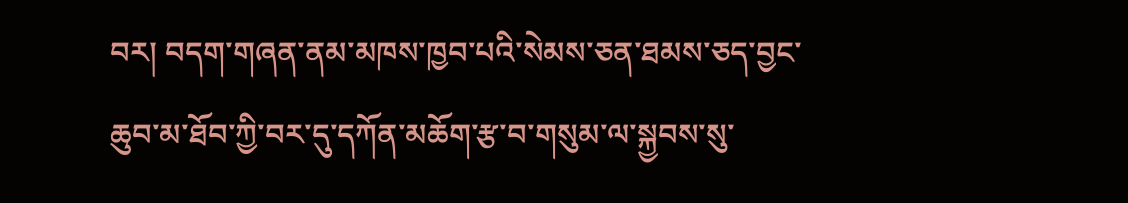བར། བདག་གཞན་ནམ་མཁས་ཁྱབ་པའི་སེམས་ཅན་ཐམས་ཅད་བྱང་ཆུབ་མ་ཐོབ་ཀྱི་བར་དུ་དཀོན་མཆོག་རྩ་བ་གསུམ་ལ་སྐྱབས་སུ་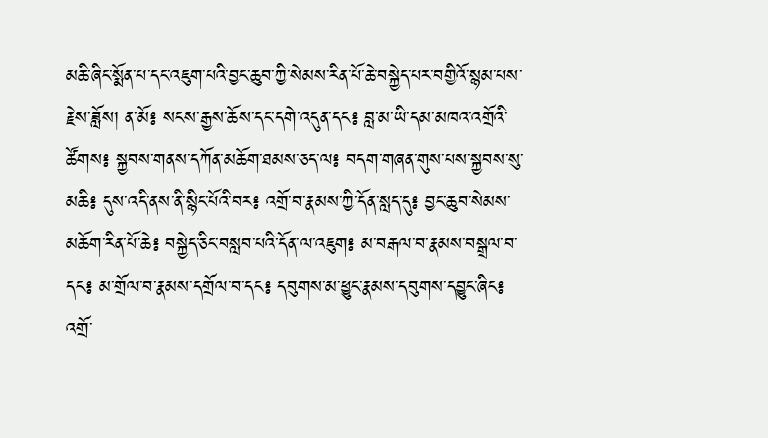མཆི་ཞིང་སྨོན་པ་དང་འཇུག་པའི་བྱང་ཆུབ་ཀྱི་སེམས་རིན་པོ་ཆེ་བསྐྱེད་པར་བགྱིའོ་སྙམ་པས་རྗེས་ཟློས། ན་མོ༔ སངས་རྒྱས་ཆོས་དང་དགེ་འདུན་དང༔ བླ་མ་ཡི་དམ་མཁའ་འགྲོའི་ཚོགས༔ སྐྱབས་གནས་དཀོན་མཆོག་ཐམས་ཅད་ལ༔ བདག་གཞན་གུས་པས་སྐྱབས་སུ་མཆི༔ དུས་འདི་ནས་ནི་སྙིང་པོའི་བར༔ འགྲོ་བ་རྣམས་ཀྱི་དོན་སླད་དུ༔ བྱང་ཆུབ་སེམས་མཆོག་རིན་པོ་ཆེ༔ བསྐྱེད་ཅིང་བསླབ་པའི་དོན་ལ་འཇུག༔ མ་བརྒལ་བ་རྣམས་བསྒྲལ་བ་དང༔ མ་གྲོལ་བ་རྣམས་དགྲོལ་བ་དང༔ དབུགས་མ་ཕྱུང་རྣམས་དབུགས་དབྱུང་ཞིང༔ འགྲོ་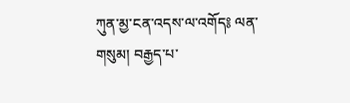ཀུན་མྱ་ངན་འདས་ལ་འགོད༔ ལན་གསུམ། བརྒྱད་པ་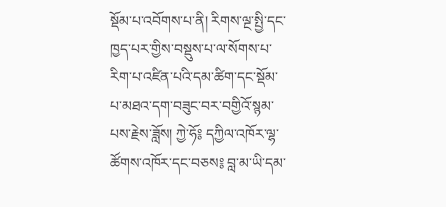སྡོམ་པ་འབོགས་པ་ནི། རིགས་ལྔ་སྤྱི་དང་ཁྱད་པར་གྱིས་བསྡུས་པ་ལ་སོགས་པ་རིག་པ་འཛིན་པའི་དམ་ཚིག་དང་སྡོམ་པ་མཐའ་དག་བཟུང་བར་བགྱིའོ་སྙམ་པས་རྗེས་ཟློས། ཀྱེ་ཧོ༔ དཀྱིལ་འཁོར་ལྷ་ཚོགས་འཁོར་དང་བཅས༔ བླ་མ་ཡི་དམ་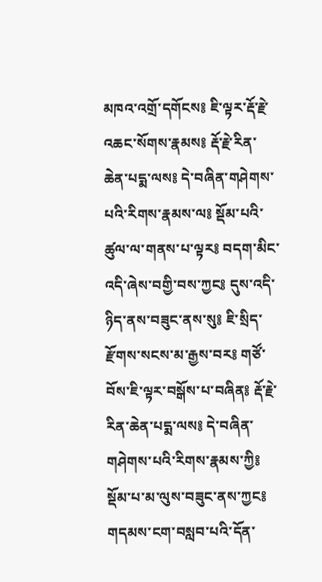མཁའ་འགྲོ་དགོངས༔ ཇི་ལྟར་རྡོ་རྗེ་འཆང་སོགས་རྣམས༔ རྡོ་རྗེ་རིན་ཆེན་པདྨ་ལས༔ དེ་བཞིན་གཤེགས་པའི་རིགས་རྣམས་ལ༔ སྡོམ་པའི་ཚུལ་ལ་གནས་པ་ལྟར༔ བདག་མིང་འདི་ཞེས་བགྱི་བས་ཀྱང༔ དུས་འདི་ཉིད་ནས་བཟུང་ནས་སུ༔ ཇི་སྲིད་རྫོགས་སངས་མ་རྒྱས་བར༔ གཙོ་བོས་ཇི་ལྟར་བསྒོས་པ་བཞིན༔ རྡོ་རྗེ་རིན་ཆེན་པདྨ་ལས༔ དེ་བཞིན་གཤེགས་པའི་རིགས་རྣམས་ཀྱི༔ སྡོམ་པ་མ་ལུས་བཟུང་ནས་ཀྱང༔ གདམས་ངག་བསླབ་པའི་དོན་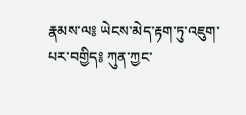རྣམས་ལ༔ ཡེངས་མེད་རྟག་ཏུ་འཇུག་པར་བགྱིད༔ ཀུན་ཀྱང་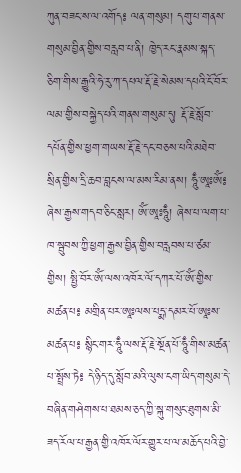ཀུན་བཟང་ས་ལ་འགོད༔ ལན་གསུམ། དགུ་པ་གནས་གསུམ་བྱིན་གྱིས་བརླབ་པ་ནི། ཁྱེད་རང་རྣམས་སྐད་ཅིག་གིས་རྒྱུའི་ཧེ་རུ་ཀ་དཔལ་རྡོ་རྗེ་སེམས་དཔའི་ངོ་བོར་ལམ་གྱིས་བསྐྱེད་པའི་གནས་གསུམ་དུ། རྡོ་རྗེ་སློབ་དཔོན་གྱིས་ཕྱག་གཡས་རྡོ་རྗེ་དང་བཅས་པའི་མཐེབ་སྲིན་གྱིས་དྲི་ཆབ་བླངས་ལ་མས་རིམ་ནས། ཧཱུྃ་ཨཱཿཨོཾ༔ ཞེས་རྒྱས་གདབ་ཅིང་སླར། ཨོཾ་ཨཱཿཧཱུྃ། ཞེས་པ་ལག་པ་ཁ་སྦུབས་ཀྱི་ཕྱག་རྒྱས་བྱིན་གྱིས་བརླབས་པ་ཙམ་གྱིས། སྤྱི་བོར་ཨོཾ་ལས་འཁོར་ལོ་དཀར་པོ་ཨོཾ་གྱིས་མཚན་པ༔ མགྲིན་པར་ཨཱཿལས་པདྨ་དམར་པོ་ཨཱཿས་མཚན་པ༔ སྙིང་གར་ཧཱུྃ་ལས་རྡོ་རྗེ་སྔོན་པོ་ཧཱུྃ་གིས་མཚན་པ་སྤྲོས་ཏེ༔ དེ་ཉིད་དུ་སློབ་མའི་ལུས་ངག་ཡིད་གསུམ་དེ་བཞིན་གཤེགས་པ་ཐམས་ཅད་ཀྱི་སྐུ་གསུང་ཐུགས་མི་ཟད་རོལ་པ་རྒྱན་གྱི་འཁོར་ལོར་གྱུར་པ་ལ་མཆོད་པའི་བྱེ་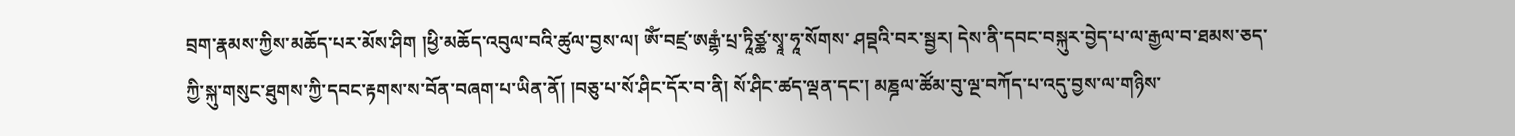བྲག་རྣམས་ཀྱིས་མཆོད་པར་མོས་ཤིག །ཕྱི་མཆོད་འབུལ་བའི་ཚུལ་བྱས་ལ། ཨོཾ་བཛྲ་ཨརྒྷཾ་པྲ་ཏཱིཙྪ་སྭཱ་ཧཱ་སོགས་ ཤབྡའི་བར་སྦྱར། དེས་ནི་དབང་བསྐུར་བྱེད་པ་ལ་རྒྱལ་བ་ཐམས་ཅད་ཀྱི་སྐུ་གསུང་ཐུགས་ཀྱི་དབང་རྟགས་ས་བོན་བཞག་པ་ཡིན་ནོ། །བཅུ་པ་སོ་ཤིང་དོར་བ་ནི། སོ་ཤིང་ཚད་ལྡན་དང་། མཎྜལ་ཚོམ་བུ་ལྔ་བཀོད་པ་འདུ་བྱས་ལ་གཉིས་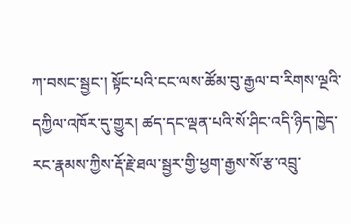ཀ་བསང་སྦྱང་། སྟོང་པའི་ངང་ལས་ཚོམ་བུ་རྒྱལ་བ་རིགས་ལྔའི་དཀྱིལ་འཁོར་དུ་གྱུར། ཚད་དང་ལྡན་པའི་སོ་ཤིང་འདི་ཉིད་ཁྱེད་རང་རྣམས་ཀྱིས་རྡོ་རྗེ་ཐལ་སྦྱར་གྱི་ཕྱག་རྒྱས་སོ་རྩ་འབྲུ་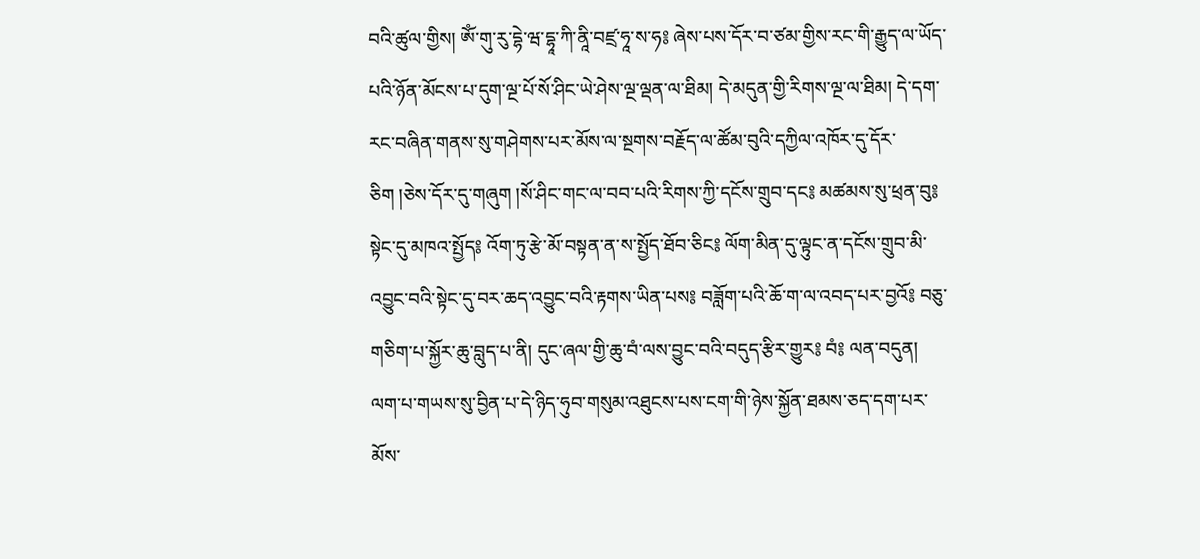བའི་ཚུལ་གྱིས། ཨོཾ་གུ་རུ་དྷེ་ཝ་དྷཱ་ཀི་ནཱི་བཛྲ་ཧཱ་ས་ཧ༔ ཞེས་པས་དོར་བ་ཙམ་གྱིས་རང་གི་རྒྱུད་ལ་ཡོད་པའི་ཉོན་མོངས་པ་དུག་ལྔ་པོ་སོ་ཤིང་ཡེ་ཤེས་ལྔ་ལྡན་ལ་ཐིམ། དེ་མདུན་གྱི་རིགས་ལྔ་ལ་ཐིམ། དེ་དག་རང་བཞིན་གནས་སུ་གཤེགས་པར་མོས་ལ་སྔགས་བརྗོད་ལ་ཚོམ་བུའི་དཀྱིལ་འཁོར་དུ་དོར་ཅིག །ཅེས་དོར་དུ་གཞུག །སོ་ཤིང་གང་ལ་བབ་པའི་རིགས་ཀྱི་དངོས་གྲུབ་དང༔ མཚམས་སུ་ཕྲན་བུ༔ སྟེང་དུ་མཁའ་སྤྱོད༔ འོག་ཏུ་རྩེ་མོ་བསྟན་ན་ས་སྤྱོད་ཐོབ་ཅིང༔ ལོག་མིན་དུ་ལྟུང་ན་དངོས་གྲུབ་མི་འབྱུང་བའི་སྟེང་དུ་བར་ཆད་འབྱུང་བའི་རྟགས་ཡིན་པས༔ བཟློག་པའི་ཆོ་ག་ལ་འབད་པར་བྱའོ༔ བཅུ་གཅིག་པ་སྐྱོར་ཆུ་བླུད་པ་ནི། དུང་ཞལ་གྱི་ཆུ་བཾ་ལས་བྱུང་བའི་བདུད་རྩིར་གྱུར༔ བཾ༔ ལན་བདུན། ལག་པ་གཡས་སུ་བྱིན་པ་དེ་ཉིད་ཧུབ་གསུམ་འཐུངས་པས་ངག་གི་ཉེས་སྐྱོན་ཐམས་ཅད་དག་པར་མོས་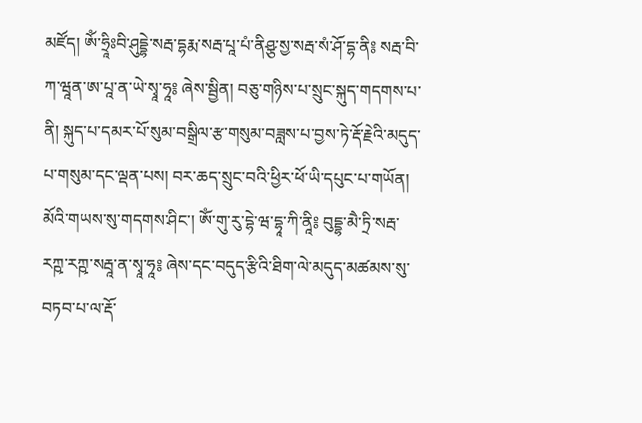མཛོད། ཨོཾ་ཧྲཱིཿབི་ཤུདྡྷེ་སརྦ་དྷརྨ་སརྦ་པཱ་པཾ་ནིཤྩ་སྱ་སརྦ་སཾ་ཤོ་དྷ་ནི༔ སརྦ་བི་ཀ་ཝཱན་ཨ་པཱ་ན་ཡེ་སྭཱ་ཧཱ༔ ཞེས་སྦྱིན། བཅུ་གཉིས་པ་སྲུང་སྐུད་གདགས་པ་ནི། སྐུད་པ་དམར་པོ་སུམ་བསྒྲིལ་རྩ་གསུམ་བཟླས་པ་བྱས་ཏེ་རྡོ་རྗེའི་མདུད་པ་གསུམ་དང་ལྡན་པས། བར་ཆད་སྲུང་བའི་ཕྱིར་ཕོ་ཡི་དཔུང་པ་གཡོན། མོའི་གཡས་སུ་གདགས་ཤིང་། ཨོཾ་གུ་རུ་དྷེ་ཝ་དྷཱ་ཀི་ནཱི༔ བུདྡྷ་མཻ་ཏྲི་སརྦ་རཀྵ་རཀྵ་སརྦཱ་ན་སྭཱ་ཧཱ༔ ཞེས་དང་བདུད་རྩིའི་ཐིག་ལེ་མདུད་མཚམས་སུ་བཏབ་པ་ལ་རྡོ་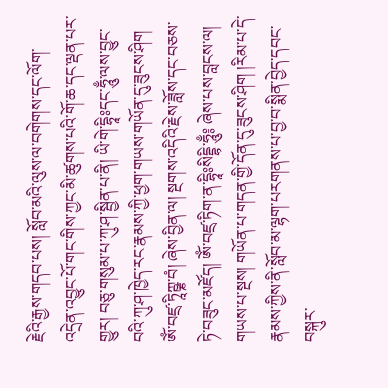རྗེའི་རྒྱས་གདབ་པས། སློབ་མའི་ལུས་ལ་བགེགས་དང་ལོག་འདྲེན་འབྱུང་པོ་གང་གིས་ཀྱང་མི་ཚུགས་པའི་གོ་ཆ་དང་ལྡན་པར་གྱུར། བཅུ་གསུམ་པ་ཀུ་ཤ་སྦྱིན་པ་ནི། ཡི་གེ་དྷཱིཿདང་ཧཱུྃ་ལས་བྱུང་བའི་ཀུ་ཤ་ཁྱེད་རང་རྣམས་ཀྱི་ཕྱག་གཡས་གཡོན་དུ་ཟུངས་ཤིག ཨོཾ་བཛྲ་ཏཱིཀྵྞ་བཾ། ཞེས་བྱིན་ལ། སྔགས་འདིའི་རྗེས་ཟློས་དང་བཅས་ཏེ་བཟུང་མཛོད། ཨོཾ་བཛྲ་ཏིག་ན་དྷཱིཿསིདྡྷི་ཧཱུྃ༔ ཞེས་པས་བླངས་ལ། གཡས་པ་སྔས། གཡོན་པ་གདན་གྱི་དོན་དུ་ཟུངས་ཤིག །རིམ་པ་དེ་རྣམས་ཀྱིས་ནི་སློབ་མ་ལྷག་པརགནས་པ་བྱ་བ་སྨིན་བྱེད་དབང་བསྐུར་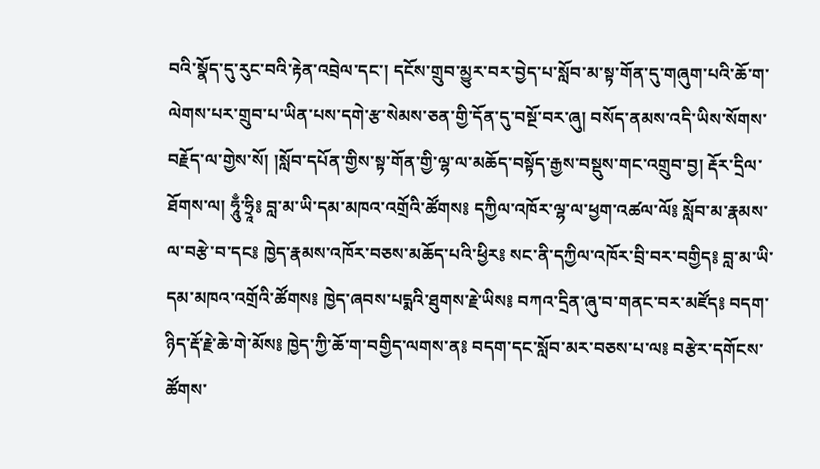བའི་སྣོད་དུ་རུང་བའི་རྟེན་འབྲེལ་དང་། དངོས་གྲུབ་མྱུར་བར་བྱེད་པ་སློབ་མ་སྟ་གོན་དུ་གཞུག་པའི་ཆོ་ག་ལེགས་པར་གྲུབ་པ་ཡིན་པས་དགེ་རྩ་སེམས་ཅན་གྱི་དོན་དུ་བསྔོ་བར་ཞུ། བསོད་ནམས་འདི་ཡིས་སོགས་བརྗོད་ལ་གྱེས་སོ། །སློབ་དཔོན་གྱིས་སྟ་གོན་གྱི་ལྷ་ལ་མཆོད་བསྟོད་རྒྱས་བསྡུས་གང་འགྲུབ་བྱ། རྡོར་དྲིལ་ཐོགས་ལ། ཧཱུྃ་ཧྲཱི༔ བླ་མ་ཡི་དམ་མཁའ་འགྲོའི་ཚོགས༔ དཀྱིལ་འཁོར་ལྷ་ལ་ཕྱག་འཚལ་ལོ༔ སློབ་མ་རྣམས་ལ་བརྩེ་བ་དང༔ ཁྱེད་རྣམས་འཁོར་བཅས་མཆོད་པའི་ཕྱིར༔ སང་ནི་དཀྱིལ་འཁོར་བྲི་བར་བགྱིད༔ བླ་མ་ཡི་དམ་མཁའ་འགྲོའི་ཚོགས༔ ཁྱེད་ཞབས་པདྨའི་ཐུགས་རྗེ་ཡིས༔ བཀའ་དྲིན་ཞུ་བ་གནང་བར་མཛོད༔ བདག་ཉིད་རྡོ་རྗེ་ཆེ་གེ་མོས༔ ཁྱེད་ཀྱི་ཆོ་ག་བགྱིད་ལགས་ན༔ བདག་དང་སློབ་མར་བཅས་པ་ལ༔ བརྩེར་དགོངས་ཚོགས་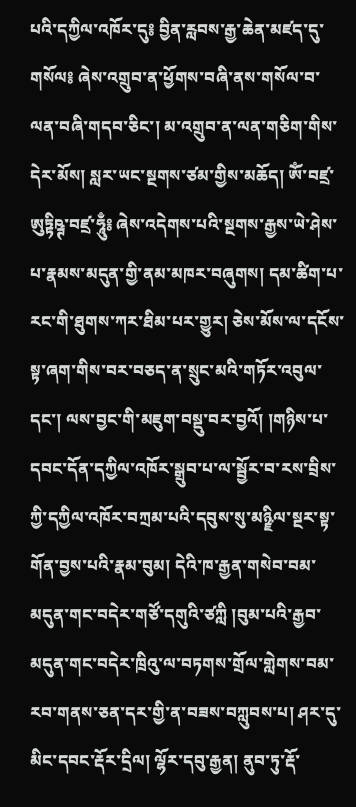པའི་དཀྱིལ་འཁོར་དུ༔ བྱིན་རླབས་རྒྱ་ཆེན་མཛད་དུ་གསོལ༔ ཞེས་འགྲུབ་ན་ཕྱོགས་བཞི་ནས་གསོལ་བ་ལན་བཞི་གདབ་ཅིང་། མ་འགྲུབ་ན་ལན་གཅིག་གིས་དེར་མོས། སླར་ཡང་སྔགས་ཙམ་གྱིས་མཆོད། ཨོཾ་བཛྲ་ཨུཏྟིཥྚ་བཛྲ་ཧཱུྃ༔ ཞེས་འདེགས་པའི་སྔགས་རྒྱས་ཡེ་ཤེས་པ་རྣམས་མདུན་གྱི་ནམ་མཁར་བཞུགས། དམ་ཚིག་པ་རང་གི་ཐུགས་ཀར་ཐིམ་པར་གྱུར། ཅེས་མོས་ལ་དངོས་སྟ་ཞག་གིས་བར་བཅད་ན་སྲུང་མའི་གཏོར་འབུལ་དང་། ལས་བྱང་གི་མཇུག་བསྡུ་བར་བྱའོ། །གཉིས་པ་དབང་དོན་དཀྱིལ་འཁོར་སྒྲུབ་པ་ལ་སྦྱོར་བ་རས་བྲིས་ཀྱི་དཀྱིལ་འཁོར་བཀྲམ་པའི་དབུས་སུ་མཉྫིལ་སྔར་སྟ་གོན་བྱས་པའི་རྣམ་བུམ། དེའི་ཁ་རྒྱན་གསེབ་བམ་མདུན་གང་བདེར་གཙོ་དགུའི་ཙཀླི །བུམ་པའི་རྒྱབ་མདུན་གང་བདེར་ཁྲིའུ་ལ་བཏགས་གྲོལ་གླེགས་བམ་རབ་གནས་ཅན་དར་གྱི་ན་བཟས་བཀླུབས་པ། ཤར་དུ་མིང་དབང་རྡོར་དྲིལ། ལྷོར་དབུ་རྒྱན། ནུབ་ཏུ་རྡོ་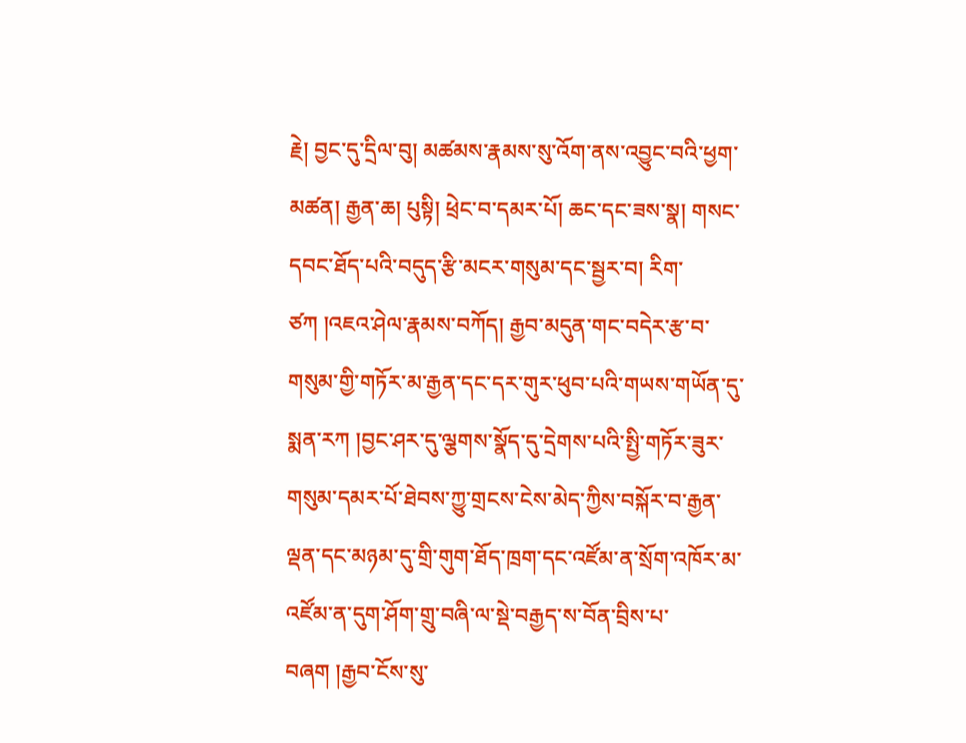རྗེ། བྱང་དུ་དྲིལ་བུ། མཚམས་རྣམས་སུ་འོག་ནས་འབྱུང་བའི་ཕྱག་མཚན། རྒྱན་ཆ། པུསྟི། ཕྲེང་བ་དམར་པོ། ཆང་དང་ཟས་སྣ། གསང་དབང་ཐོད་པའི་བདུད་རྩི་མངར་གསུམ་དང་སྦྱར་བ། རིག་ཙཀ །འཇའ་ཤེལ་རྣམས་བཀོད། རྒྱབ་མདུན་གང་བདེར་རྩ་བ་གསུམ་གྱི་གཏོར་མ་རྒྱན་དང་དར་གུར་ཕུབ་པའི་གཡས་གཡོན་དུ་སྨན་རཀ །བྱང་ཤར་དུ་ལྕགས་སྣོད་དུ་དྲེགས་པའི་སྤྱི་གཏོར་ཟུར་གསུམ་དམར་པོ་ཐེབས་ཀྱུ་གྲངས་ངེས་མེད་ཀྱིས་བསྐོར་བ་རྒྱན་ལྡན་དང་མཉམ་དུ་གྲི་གུག་ཐོད་ཁྲག་དང་འཛོམ་ན་སྲོག་འཁོར་མ་འཛོམ་ན་དུག་ཤོག་གྲུ་བཞི་ལ་སྡེ་བརྒྱད་ས་བོན་བྲིས་པ་བཞག །རྒྱབ་ངོས་སུ་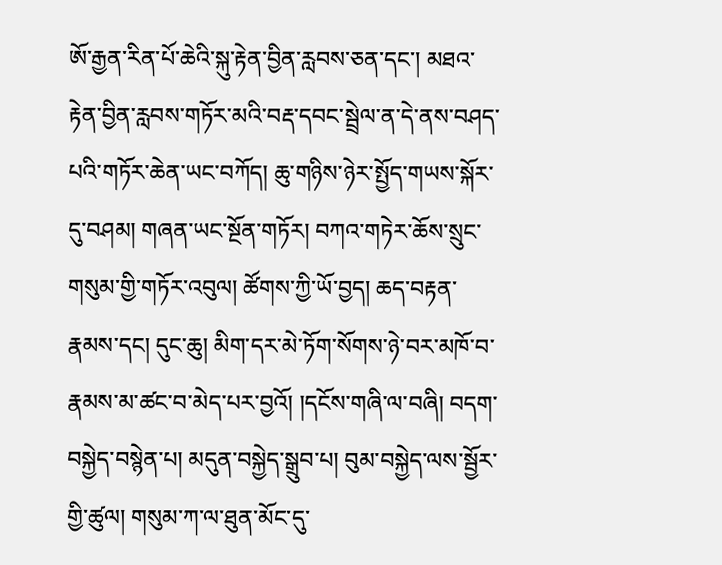ཨོ་རྒྱན་རིན་པོ་ཆེའི་སྐུ་རྟེན་བྱིན་རླབས་ཅན་དང་། མཐའ་རྟེན་བྱིན་རླབས་གཏོར་མའི་བརྡ་དབང་སྦྲེལ་ན་དེ་ནས་བཤད་པའི་གཏོར་ཆེན་ཡང་བཀོད། ཆུ་གཉིས་ཉེར་སྤྱོད་གཡས་སྐོར་དུ་བཤམ། གཞན་ཡང་སྔོན་གཏོར། བཀའ་གཏེར་ཆོས་སྲུང་གསུམ་གྱི་གཏོར་འབུལ། ཚོགས་ཀྱི་ཡོ་བྱད། ཆད་བརྟན་རྣམས་དང། དུང་ཆུ། མིག་དར་མེ་ཏོག་སོགས་ཉེ་བར་མཁོ་བ་རྣམས་མ་ཚང་བ་མེད་པར་བྱའོ། །དངོས་གཞི་ལ་བཞི། བདག་བསྐྱེད་བསྙེན་པ། མདུན་བསྐྱེད་སྒྲུབ་པ། བུམ་བསྐྱེད་ལས་སྦྱོར་གྱི་ཚུལ། གསུམ་ཀ་ལ་ཐུན་མོང་དུ་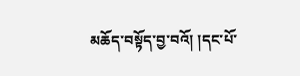མཆོད་བསྟོད་བྱ་བའོ། །དང་པོ་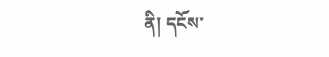ནི། དངོས་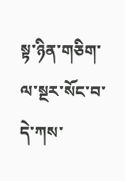སྟ་ཉིན་གཅིག་ལ་སྔར་སོང་བ་དེ་ཀས་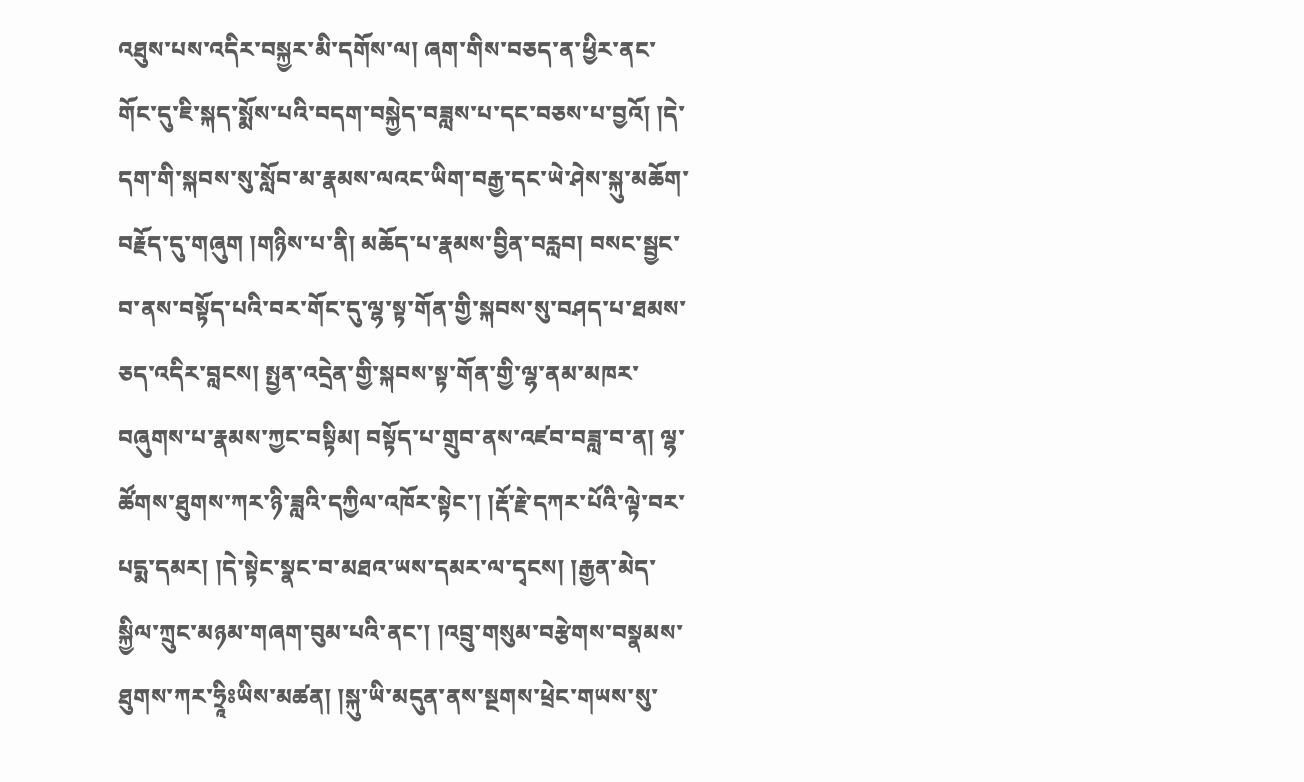འཐུས་པས་འདིར་བསྐྱར་མི་དགོས་ལ། ཞག་གིས་བཅད་ན་ཕྱིར་ནང་གོང་དུ་ཇི་སྐད་སྨོས་པའི་བདག་བསྐྱེད་བཟླས་པ་དང་བཅས་པ་བྱའོ། །དེ་དག་གི་སྐབས་སུ་སློབ་མ་རྣམས་ལའང་ཡིག་བརྒྱ་དང་ཡེ་ཤེས་སྐུ་མཆོག་བརྗོད་དུ་གཞུག །གཉིས་པ་ནི། མཆོད་པ་རྣམས་བྱིན་བརླབ། བསང་སྦྱང་བ་ནས་བསྟོད་པའི་བར་གོང་དུ་ལྷ་སྟ་གོན་གྱི་སྐབས་སུ་བཤད་པ་ཐམས་ཅད་འདིར་བླངས། སྤྱན་འདྲེན་གྱི་སྐབས་སྟ་གོན་གྱི་ལྷ་ནམ་མཁར་བཞུགས་པ་རྣམས་ཀྱང་བསྟིམ། བསྟོད་པ་གྲུབ་ནས་འཛབ་བཟླ་བ་ན། ལྷ་ཚོགས་ཐུགས་ཀར་ཉི་ཟླའི་དཀྱིལ་འཁོར་སྟེང་། །རྡོ་རྗེ་དཀར་པོའི་ལྟེ་བར་པདྨ་དམར། །དེ་སྟེང་སྣང་བ་མཐའ་ཡས་དམར་ལ་དྭངས། །རྒྱན་མེད་སྐྱིལ་ཀྲུང་མཉམ་གཞག་བུམ་པའི་ནང་། །འབྲུ་གསུམ་བརྩེགས་བསྣམས་ཐུགས་ཀར་ཧྲཱིཿཡིས་མཚན། །སྐུ་ཡི་མདུན་ནས་སྔགས་ཕྲེང་གཡས་སུ་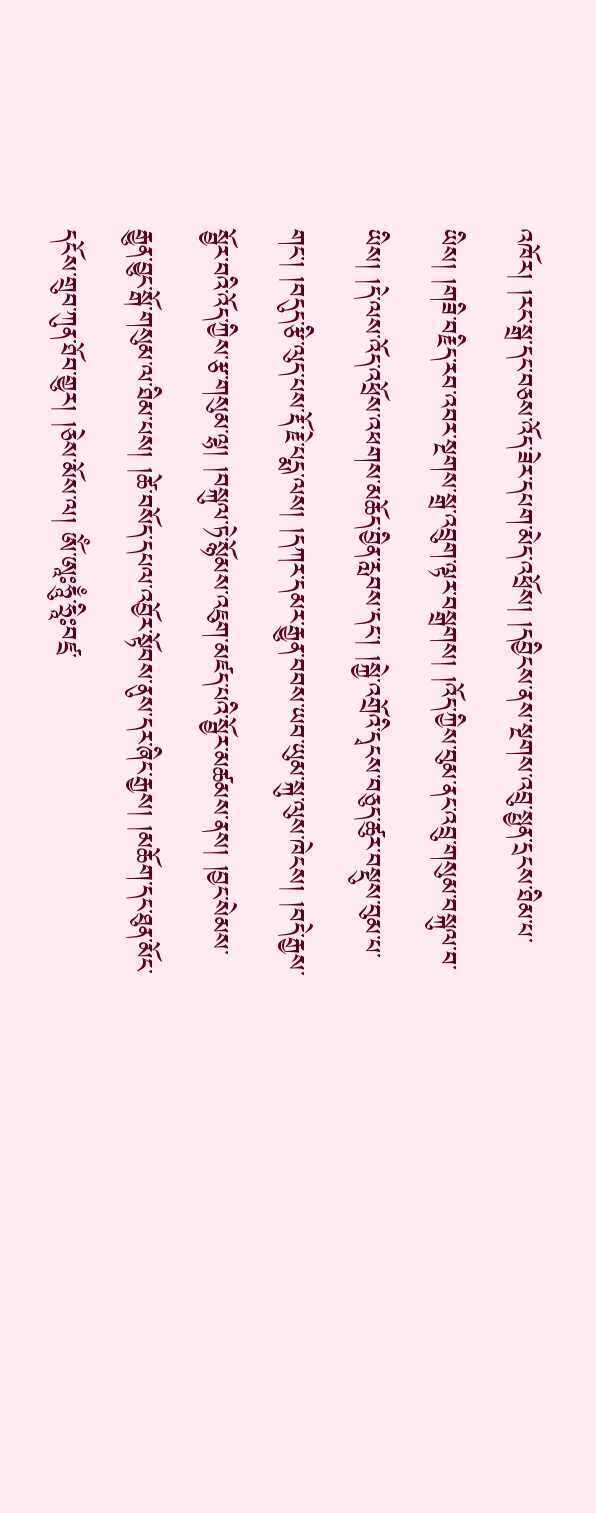འཁོར། །རང་སྒྲ་དང་བཅས་འོད་ཟེར་དཔག་མེད་འཕྲོས། །དབྱིངས་ནས་སྔགས་འབྲུ་སྤྱན་དྲངས་ཐིམ་པ་ཡིས། །གཟི་བརྗིད་རབ་འབར་སྔགས་སྒྲ་འབྲུག་ལྟར་བསྒྲགས། །འོད་ཀྱིས་བུམ་ནང་འབྲུ་གསུམ་བསྐུལ་བ་ཡིས། །དེ་ལས་འོད་འཕྲོས་འཕགས་མཆོད་བྱིན་རླབས་དང་། །སྐྱེ་འགྲོའི་དྭངས་བཅུད་ཚུར་བསྡུས་བུམ་པ་གང་། །བདུད་རྩི་ལུད་པས་རྡོ་རྗེ་པདྨ་ལས། །དཀར་དམར་རྒྱུན་བབས་ཡབ་ཡུམ་སྐུ་ལུས་ཁེངས། །བདེ་རྒྱས་སྦྱོར་བའི་འོད་ཀྱིས་རྩ་གསུམ་ལྷ། །བསྐུལ་ཏེ་སྙོམས་འཇུག་མཛད་པའི་སྦྱོར་མཚམས་ནས། །བྱང་སེམས་རྒྱུན་བྱུང་སྒོ་གསུམ་ལ་ཐིམ་པས། །ཚེ་བསོད་དཔལ་འབྱོར་སྟོབས་ནུས་དར་ཞིང་རྒྱས། །མཆོག་དང་ཐུན་མོང་དངོས་གྲུབ་ཀུན་ཐོབ་གྱུར། །ཅེས་མོས་ལ། ཨོཾ་ཨཱཿཧཱུྃ་ཧྲཱིཿབཛྲ་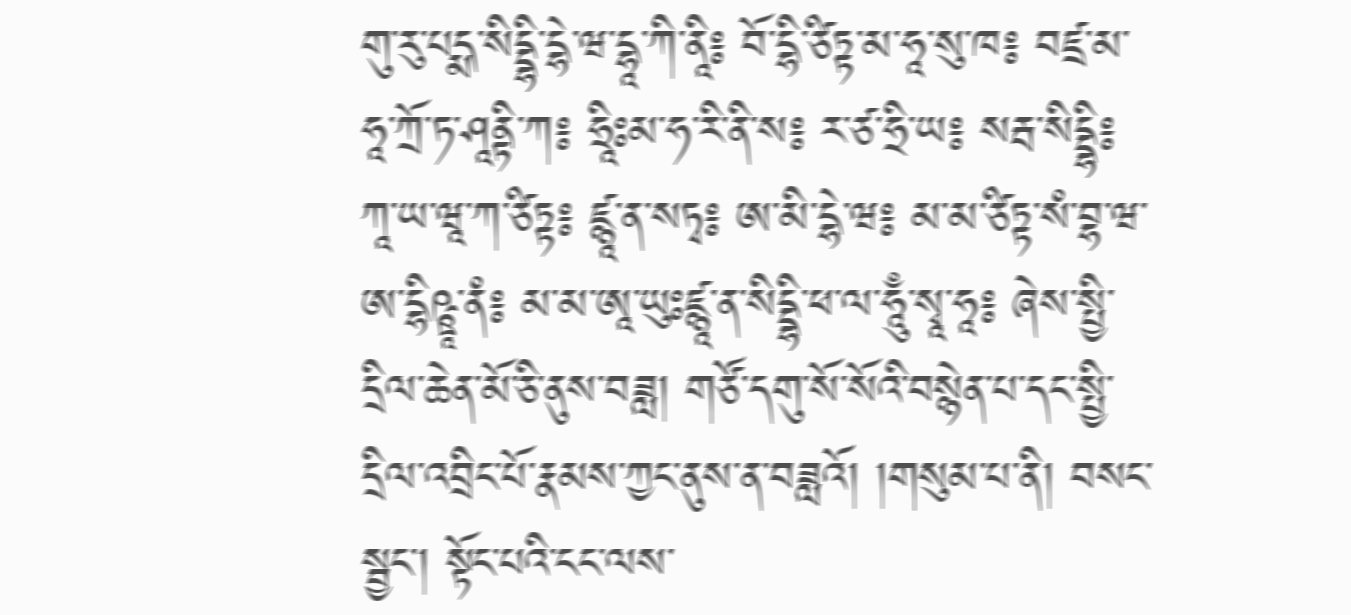གུ་རུ་པདྨ་སིདྡྷི་དྷེ་ཝ་དྷཱ་ཀི་ནཱི༔ བོ་དྷི་ཙིཏྟ་མ་ཧཱ་སུ་ཁ༔ བཛྲ་མ་ཧཱ་ཀྲོ་ཏ་ཤཱནྟི་ཀ༔ ཧྲཱིཿམ་ཧ་རི་ནི་ས༔ ར་ཙ་ཧྲི་ཡ༔ སརྦ་སིདྡྷི༔ ཀཱ་ཡ་ཝཱ་ཀ་ཙིཏྟ༔ ཛྙཱ་ན་སཏྭ༔ ཨ་མི་དྷེ་ཝ༔ མ་མ་ཙིཏྟ་སཾ་བྷ་ཝ་ཨ་དྷིཥྛཱ་ནཾ༔ མ་མ་ཨཱ་ཡུཿཛྙཱ་ན་སིདྡྷི་ཕ་ལ་ཧཱུྃ་སྭཱ་ཧཱ༔ ཞེས་སྤྱི་དྲིལ་ཆེན་མོ་ཅི་ནུས་བཟླ། གཙོ་དགུ་སོ་སོའི་བསྙེན་པ་དང་སྤྱི་དྲིལ་འབྲིང་པོ་རྣམས་ཀྱང་ནུས་ན་བཟླའོ། །གསུམ་པ་ནི། བསང་སྦྱང་། སྟོང་པའི་ངང་ལས་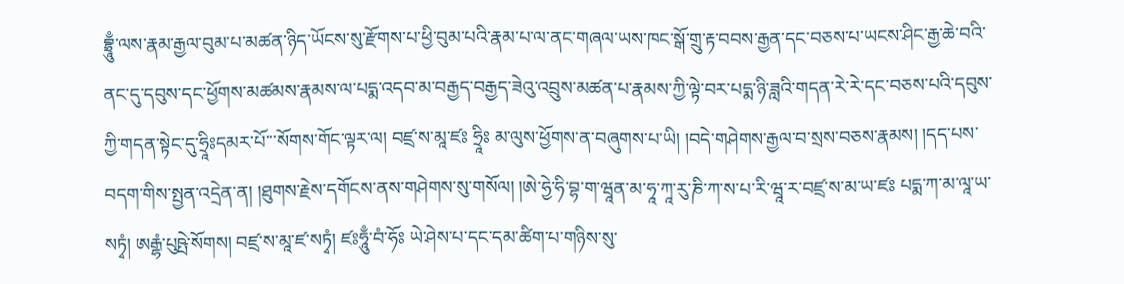བྷྲཱུྃ་ལས་རྣམ་རྒྱལ་བུམ་པ་མཚན་ཉིད་ཡོངས་སུ་རྫོགས་པ་ཕྱི་བུམ་པའི་རྣམ་པ་ལ་ནང་གཞལ་ཡས་ཁང་སྒོ་གྲུ་རྟ་བབས་རྒྱན་དང་བཅས་པ་ཡངས་ཤིང་རྒྱ་ཆེ་བའི་ནང་དུ་དབུས་དང་ཕྱོགས་མཚམས་རྣམས་ལ་པདྨ་འདབ་མ་བརྒྱད་བརྒྱད་ཟེའུ་འབྲུས་མཚན་པ་རྣམས་ཀྱི་ལྟེ་བར་པདྨ་ཉི་ཟླའི་གདན་རེ་རེ་དང་བཅས་པའི་དབུས་ཀྱི་གདན་སྟེང་དུ་ཧྲཱིཿདམར་པོ་་་སོགས་གོང་ལྟར་ལ། བཛྲ་ས་མཱ་ཛཿ ཧྲཱིཿ མ་ལུས་ཕྱོགས་ན་བཞུགས་པ་ཡི། །བདེ་གཤེགས་རྒྱལ་བ་སྲས་བཅས་རྣམས། །དད་པས་བདག་གིས་སྤྱན་འདྲེན་ན། །ཐུགས་རྗེས་དགོངས་ནས་གཤེགས་སུ་གསོལ། །ཨེ་ཧྱེ་ཧི་བྷ་ག་ཝཱན་མ་ཧཱ་ཀཱ་རུ་ཎི་ཀ་ས་པ་རི་ཝཱ་ར་བཛྲ་ས་མ་ཡ་ཛཿ པདྨ་ཀ་མ་ལཱ་ཡ་སཏྭཾ། ཨརྒྷཾ་པུཥྤེ་སོགས། བཛྲ་ས་མཱ་ཛ་སཏྭཾ། ཛཿཧཱུྃ་བཾ་ཧོཿ ཡེ་ཤེས་པ་དང་དམ་ཚིག་པ་གཉིས་སུ་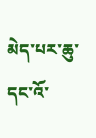མེད་པར་ཆུ་དང་འོ་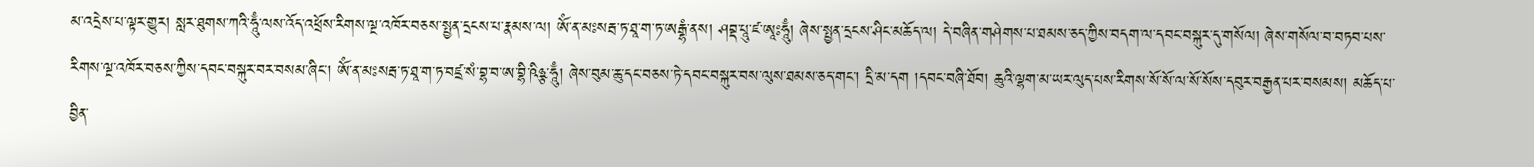མ་འདྲེས་པ་ལྟར་གྱུར། སླར་ཐུགས་ཀའི་ཧཱུྃ་ལས་འོད་འཕྲོས་རིགས་ལྔ་འཁོར་བཅས་སྤྱན་དྲངས་པ་རྣམས་ལ། ཨོཾ་ན་མཿསརྦ་ཏ་ཐཱ་ག་ཏ་ཨརྒྷཾ་ནས། ཤབྡ་པཱུ་ཛ་ཨཱཿཧཱུྃ། ཞེས་སྤྱན་དྲངས་ཤིང་མཆོད་ལ། དེ་བཞིན་གཤེགས་པ་ཐམས་ཅད་ཀྱིས་བདག་ལ་དབང་བསྐུར་དུ་གསོལ། ཞེས་གསོལ་བ་བཏབ་པས་རིགས་ལྔ་འཁོར་བཅས་ཀྱིས་དབང་བསྐུར་བར་བསམ་ཞིང་། ཨོཾ་ན་མཿསརྦ་ཏ་ཐཱ་ག་ཏ་བཛྲ་སཾ་བྷ་བ་ཨ་བྷི་ཥིཉྩ་ཧཱུྃ། ཞེས་བུམ་ཆུ་དང་བཅས་ཏེ་དབང་བསྐུར་བས་ལུས་ཐམས་ཅད་གང་། དྲི་མ་དག །དབང་བཞི་ཐོབ། ཆུའི་ལྷག་མ་ཡར་ལུད་པས་རིགས་སོ་སོ་ལ་སོ་སོས་དབུར་བརྒྱན་པར་བསམས། མཆོད་པ་བྱིན་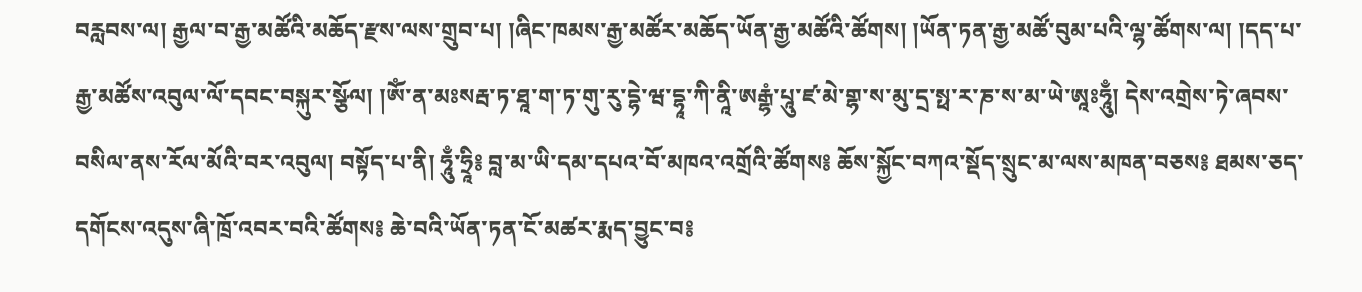བརླབས་ལ། རྒྱལ་བ་རྒྱ་མཚོའི་མཆོད་རྫས་ལས་གྲུབ་པ། །ཞིང་ཁམས་རྒྱ་མཚོར་མཆོད་ཡོན་རྒྱ་མཚོའི་ཚོགས། །ཡོན་ཏན་རྒྱ་མཚོ་བུམ་པའི་ལྷ་ཚོགས་ལ། །དད་པ་རྒྱ་མཚོས་འབུལ་ལོ་དབང་བསྐུར་སྩོལ། །ཨོཾ་ན་མཿསརྦ་ཏ་ཐཱ་ག་ཏ་གུ་རུ་དྷེ་ཝ་དྷཱ་ཀི་ནཱི་ཨརྒྷཾ་པཱུ་ཛ་མེ་གྷ་ས་མུ་དྲ་སྥ་ར་ཎ་ས་མ་ཡེ་ཨཱཿཧཱུྃ། དེས་འགྲེས་ཏེ་ཞབས་བསིལ་ནས་རོལ་མོའི་བར་འབུལ། བསྟོད་པ་ནི། ཧཱུྃ་ཧྲཱི༔ བླ་མ་ཡི་དམ་དཔའ་བོ་མཁའ་འགྲོའི་ཚོགས༔ ཆོས་སྐྱོང་བཀའ་སྡོད་སྲུང་མ་ལས་མཁན་བཅས༔ ཐམས་ཅད་དགོངས་འདུས་ཞི་ཁྲོ་འབར་བའི་ཚོགས༔ ཆེ་བའི་ཡོན་ཏན་ངོ་མཚར་རྨད་བྱུང་བ༔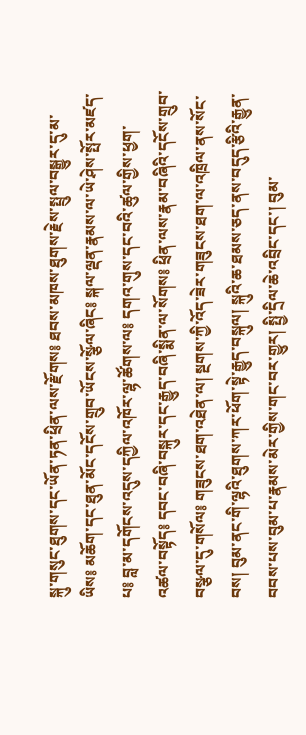སྐུ་གསུང་ཐུགས་དང་ཡོན་ཏན་ཕྲིན་ལས་རྫོགས༔ ཐབས་མཁས་ཐུགས་རྗེས་སྤྲུལ་བསྒྱུར་དུ་མ་ཡིས༔ མཆོག་དང་ཐུན་མོང་དངོས་གྲུབ་ཡོངས་སྩོལ་ཞིང༔ སྐལ་ལྡན་རྣམས་ལ་ཡེ་ཤེས་སྤོར་མཛད་པ༔ བླ་མ་དགོངས་འདུས་དཀྱིལ་འཁོར་ལྷ་ཚོགས་ལ༔ དགའ་གུས་དང་བའི་ཚུལ་གྱིས་ཕྱག་འཚལ་བསྟོད༔ དབང་བཞི་བསྐུར་དང་རྒྱུད་བཞི་སྨིན་ལ་སོགས༔ ཕྲིན་ལས་རྣམ་བཞིའི་དངོས་གྲུབ་བསྩལ་དུ་གསོལ༔ གཟུངས་ཐག་འཐེན་ལ། སྔགས་ཀྱི་འོད་ཟེར་གཟུངས་ཐག་ལ་འཁྲིལ་ནས་སོང་བས། བུམ་ནང་གི་ལྷའི་ཐུགས་ཀར་ཕོག་སྟེ་རྒྱུད་བསྐུལ། སྐུའི་ཆ་ཐམས་ཅད་ནས་བདུད་རྩིའི་རྒྱུན་བབས་པས་བུམ་པ་རྣམས་མེར་གྱིས་གང་བར་གྱུར། སྤྱི་དྲིལ་ཆེ་འབྲིང་དང་། བུམ་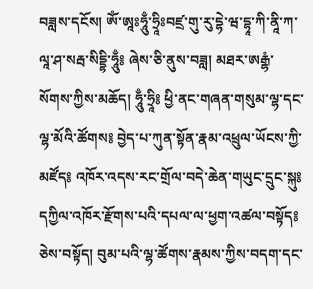བཟླས་དངོས། ཨོཾ་ཨཱཿཧཱུྃ་ཧྲཱིཿབཛྲ་གུ་རུ་དྷེ་ཝ་དྷཱ་ཀི་ནཱི་ཀ་ལཱ་ཤ་སརྦ་སིདྡྷི་ཧཱུྃ༔ ཞེས་ཅི་ནུས་བཟླ། མཐར་ཨརྒྷཾ་སོགས་ཀྱིས་མཆོད། ཧཱུྃ་ཧྲཱི༔ ཕྱི་ནང་གཞན་གསུམ་ལྷ་དང་ལྷ་མོའི་ཚོགས༔ བྱེད་པ་ཀུན་སྟོན་རྣམ་འཕྲུལ་ཡོངས་ཀྱི་མཛོད༔ འཁོར་འདས་རང་གྲོལ་བདེ་ཆེན་གཡུང་དྲུང་སྐུ༔ དཀྱིལ་འཁོར་རྫོགས་པའི་དཔལ་ལ་ཕྱག་འཚལ་བསྟོད༔ ཅེས་བསྟོད། བུམ་པའི་ལྷ་ཚོགས་རྣམས་ཀྱིས་བདག་དང་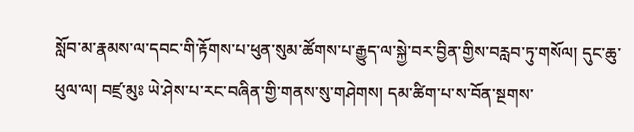སློབ་མ་རྣམས་ལ་དབང་གི་རྟོགས་པ་ཕུན་སུམ་ཚོགས་པ་རྒྱུད་ལ་སྐྱེ་བར་བྱིན་གྱིས་བརླབ་ཏུ་གསོལ། དུང་ཆུ་ཕུལ་ལ། བཛྲ་མུཿ ཡེ་ཤེས་པ་རང་བཞིན་གྱི་གནས་སུ་གཤེགས། དམ་ཚིག་པ་ས་བོན་སྔགས་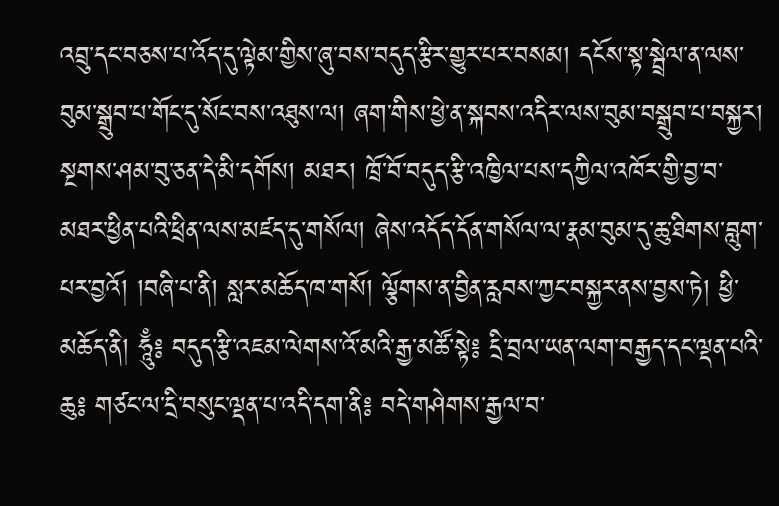འབྲུ་དང་བཅས་པ་འོད་དུ་ལྟེམ་གྱིས་ཞུ་བས་བདུད་རྩིར་གྱུར་པར་བསམ། དངོས་སྟ་སྦྲེལ་ན་ལས་བུམ་སྒྲུབ་པ་གོང་དུ་སོང་བས་འཐུས་ལ། ཞག་གིས་ཕྱེ་ན་སྐབས་འདིར་ལས་བུམ་བསྒྲུབ་པ་བསྐྱར། སྔགས་ཤམ་བུ་ཅན་དེ་མི་དགོས། མཐར། ཁྲོ་བོ་བདུད་རྩི་འཁྱིལ་པས་དཀྱིལ་འཁོར་གྱི་བྱ་བ་མཐར་ཕྱིན་པའི་ཕྲིན་ལས་མཛད་དུ་གསོལ། ཞེས་འདོད་དོན་གསོལ་ལ་རྣམ་བུམ་དུ་ཆུ་ཐིགས་བླུག་པར་བྱའོ། །བཞི་པ་ནི། སླར་མཆོད་ཁ་གསོ། ལྕོགས་ན་བྱིན་རླབས་ཀྱང་བསྐྱར་ནས་བྱས་ཏེ། ཕྱི་མཆོད་ནི། ཧཱུྃ༔ བདུད་རྩི་འཇམ་ལེགས་འོ་མའི་རྒྱ་མཚོ་སྟེ༔ དྲི་བྲལ་ཡན་ལག་བརྒྱད་དང་ལྡན་པའི་ཆུ༔ གཙང་ལ་དྲི་བསུང་ལྡན་པ་འདི་དག་ནི༔ བདེ་གཤེགས་རྒྱལ་བ་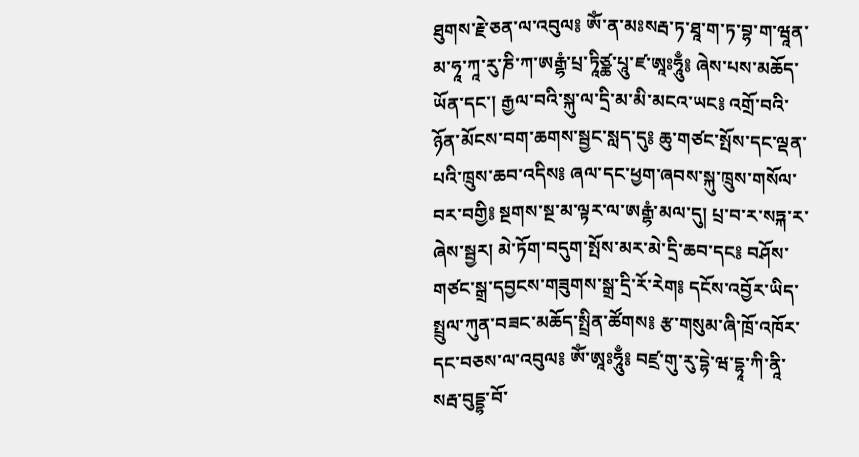ཐུགས་རྗེ་ཅན་ལ་འབུལ༔ ཨོཾ་ན་མཿསརྦ་ཏ་ཐཱ་ག་ཏ་བྷ་ག་ཝཱན་མ་ཧཱ་ཀཱ་རུ་ཎི་ཀ་ཨརྒྷཾ་པྲ་ཏཱིཙྪ་པཱུ་ཛ་ཨཱཿཧཱུྃ༔ ཞེས་པས་མཆོད་ཡོན་དང་། རྒྱལ་བའི་སྐུ་ལ་དྲི་མ་མི་མངའ་ཡང༔ འགྲོ་བའི་ཉོན་མོངས་བག་ཆགས་སྦྱང་སླད་དུ༔ ཆུ་གཙང་སྤོས་དང་ལྡན་པའི་ཁྲུས་ཆབ་འདིས༔ ཞལ་དང་ཕྱག་ཞབས་སྐུ་ཁྲུས་གསོལ་བར་བགྱི༔ སྔགས་སྔ་མ་ལྟར་ལ་ཨརྒྷཾ་མལ་དུ། པྲ་བ་ར་སཏྐ་ར་ཞེས་སྦྱར། མེ་ཏོག་བདུག་སྤོས་མར་མེ་དྲི་ཆབ་དང༔ བཤོས་གཙང་སྒྲ་དབྱངས་གཟུགས་སྒྲ་དྲི་རོ་རེག༔ དངོས་འབྱོར་ཡིད་སྤྲུལ་ཀུན་བཟང་མཆོད་སྤྲིན་ཚོགས༔ རྩ་གསུམ་ཞི་ཁྲོ་འཁོར་དང་བཅས་ལ་འབུལ༔ ཨོཾ་ཨཱཿཧཱུྃ༔ བཛྲ་གུ་རུ་དྷེ་ཝ་དྷཱ་ཀི་ནཱི་སརྦ་བུདྡྷ་བོ་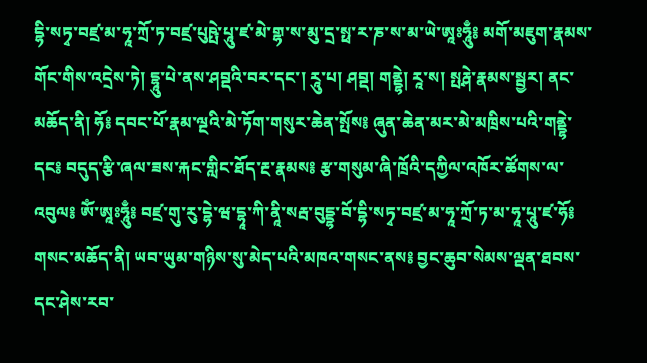དྷི་སཏྭ་བཛྲ་མ་ཧཱ་ཀྲོ་ཏ་བཛྲ་པུཥྤེ་པཱུ་ཛ་མེ་གྷ་ས་མུ་དྲ་སྥ་ར་ཎ་ས་མ་ཡེ་ཨཱཿཧཱུྃ༔ མགོ་མཇུག་རྣམས་གོང་གིས་འདྲེས་ཏེ། དྷཱུ་པེ་ནས་ཤབྡའི་བར་དང་། རཱུ་པ། ཤབྡ། གནྡྷེ། རཱ་ས། སྤརྴེ་རྣམས་སྦྱར། ནང་མཆོད་ནི། ཧོ༔ དབང་པོ་རྣམ་ལྔའི་མེ་ཏོག་གསུར་ཆེན་སྤོས༔ ཞུན་ཆེན་མར་མེ་མཁྲིས་པའི་གནྡྷེ་དང༔ བདུད་རྩི་ཞལ་ཟས་རྐང་གླིང་ཐོད་རྔ་རྣམས༔ རྩ་གསུམ་ཞི་ཁྲོའི་དཀྱིལ་འཁོར་ཚོགས་ལ་འབུལ༔ ཨོཾ་ཨཱཿཧཱུྃ༔ བཛྲ་གུ་རུ་དྷེ་ཝ་དྷཱ་ཀི་ནཱི་སརྦ་བུདྡྷ་བོ་དྷི་སཏྭ་བཛྲ་མ་ཧཱ་ཀྲོ་ཏ་མ་ཧཱ་པཱུ་ཛ་ཧོ༔ གསང་མཆོད་ནི། ཡབ་ཡུམ་གཉིས་སུ་མེད་པའི་མཁའ་གསང་ནས༔ བྱང་ཆུབ་སེམས་ལྡན་ཐབས་དང་ཤེས་རབ་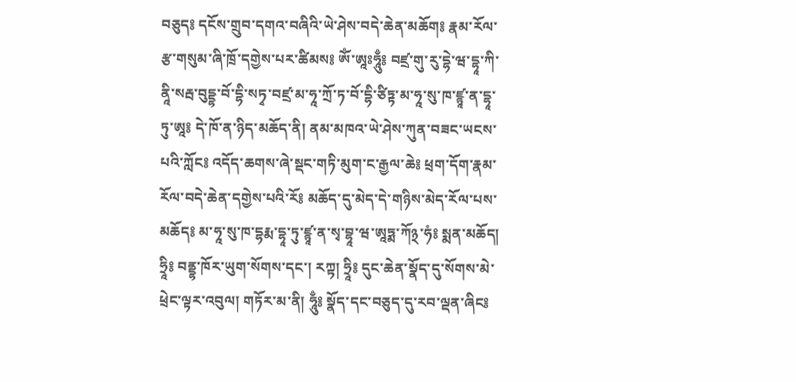བཅུད༔ དངོས་གྲུབ་དགའ་བཞིའི་ཡེ་ཤེས་བདེ་ཆེན་མཆོག༔ རྣམ་རོལ་རྩ་གསུམ་ཞི་ཁྲོ་དགྱེས་པར་ཚིམས༔ ཨོཾ་ཨཱཿཧཱུྃ༔ བཛྲ་གུ་རུ་དྷེ་ཝ་དྷཱ་ཀི་ནཱི་སརྦ་བུདྡྷ་བོ་དྷི་སཏྭ་བཛྲ་མ་ཧཱ་ཀྲོ་ཏ་བོ་དྷི་ཙིཏྟ་མ་ཧཱ་སུ་ཁ་ཛྙཱ་ན་དྷཱ་ཏུ་ཨཱ༔ དེ་ཁོ་ན་ཉིད་མཆོད་ནི། ནམ་མཁའ་ཡེ་ཤེས་ཀུན་བཟང་ཡངས་པའི་ཀློང༔ འདོད་ཆགས་ཞེ་སྡང་གཏི་མུག་ང་རྒྱལ་ཆེ༔ ཕྲག་དོག་རྣམ་རོལ་བདེ་ཆེན་དགྱེས་པའི་རོ༔ མཆོད་དུ་མེད་དེ་གཉིས་མེད་རོལ་པས་མཆོད༔ མ་ཧཱ་སུ་ཁ་དྷརྨ་དྷཱ་ཏུ་ཛྙཱ་ན་སྭ་བྷཱ་ཝ་ཨཱཏྨ་ཀོ྅་ཧཾ༔ སྨན་མཆོད། ཧྲཱི༔ བནྡྷ་ཁོར་ཡུག་སོགས་དང་། རཀྟ། ཧྲཱི༔ དུང་ཆེན་སྣོད་དུ་སོགས་མེ་ཕྲེང་ལྟར་འབུལ། གཏོར་མ་ནི། ཧཱུྃ༔ སྣོད་དང་བཅུད་དུ་རབ་ལྡན་ཞིང༔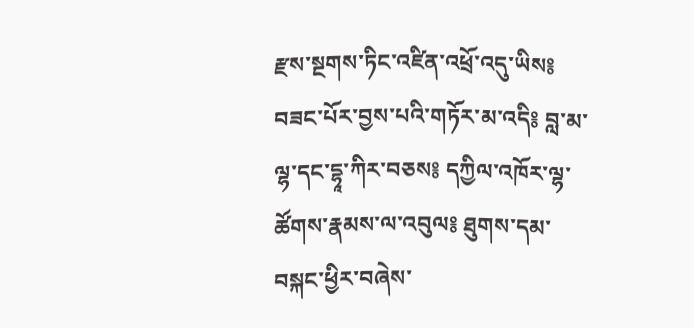རྫས་སྔགས་ཏིང་འཛིན་འཕྲོ་འདུ་ཡིས༔ བཟང་པོར་བྱས་པའི་གཏོར་མ་འདི༔ བླ་མ་ལྷ་དང་དྷཱ་ཀིར་བཅས༔ དཀྱིལ་འཁོར་ལྷ་ཚོགས་རྣམས་ལ་འབུལ༔ ཐུགས་དམ་བསྐང་ཕྱིར་བཞེས་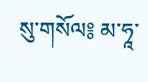སུ་གསོལ༔ མ་ཧཱ་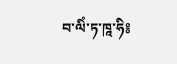བ་ལིཾ་ཏ་ཁཱ་ཧི༔